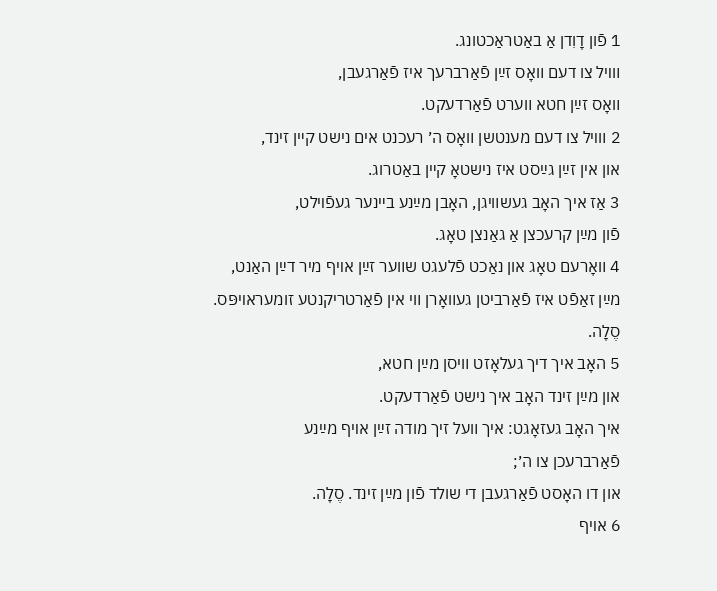1 פֿון דָוִדן אַ באַטראַכטונג.
װױל צו דעם װאָס זײַן פֿאַרברעך איז פֿאַרגעבן,
װאָס זײַן חטא װערט פֿאַרדעקט.
2 װױל צו דעם מענטשן װאָס ה׳ רעכנט אים נישט קײן זינד,
און אין זײַן גײַסט איז נישטאָ קײן באַטרוג.
3 אַז איך האָב געשװיגן, האָבן מײַנע בײנער געפֿױלט,
פֿון מײַן קרעכצן אַ גאַנצן טאָג.
4 װאָרעם טאָג און נאַכט פֿלעגט שװער זײַן אױף מיר דײַן האַנט,
מײַן זאַפֿט איז פֿאַרביטן געװאָרן װי אין פֿאַרטריקנטע זומעראױפּס.
סֶלָה.
5 האָב איך דיך געלאָזט װיסן מײַן חטא,
און מײַן זינד האָב איך נישט פֿאַרדעקט.
איך האָב געזאָגט: איך װעל זיך מודה זײַן אױף מײַנע
פֿאַרברעכן צו ה׳;
און דו האָסט פֿאַרגעבן די שולד פֿון מײַן זינד. סֶלָה.
6 אױף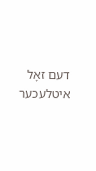דעם זאָל איטלעכער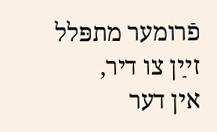פֿרומער מתפּלל זײַן צו דיר,
אין דער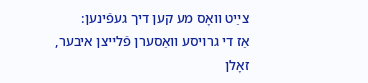צײַט װאָס מע קען דיך געפֿינען:
אַז די גרױסע װאַסערן פֿלײצן איבער,
זאָלן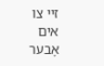זײ צו אים אָבער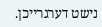נישט דערגרײכן.